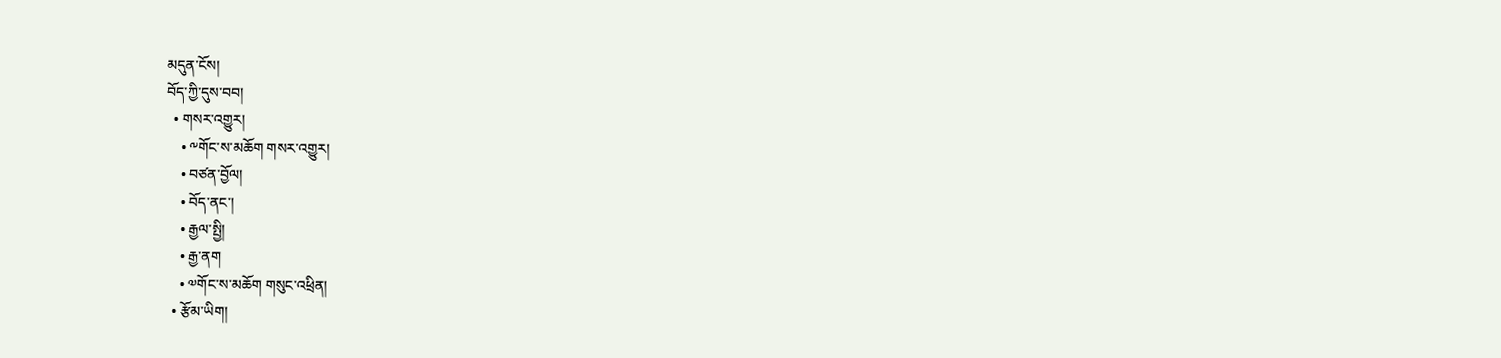མདུན་ངོས།
བོད་ཀྱི་དུས་བབ།
  • གསར་འགྱུར།
    • ༸གོང་ས་མཆོག གསར་འགྱུར།
    • བཙན་བྱོལ།
    • བོད་ནང་།
    • རྒྱལ་སྤྱི།
    • རྒྱ་ནག
    • ༧གོང་ས་མཆོག གསུང་འཕྲིན།
  • རྩོམ་ཡིག།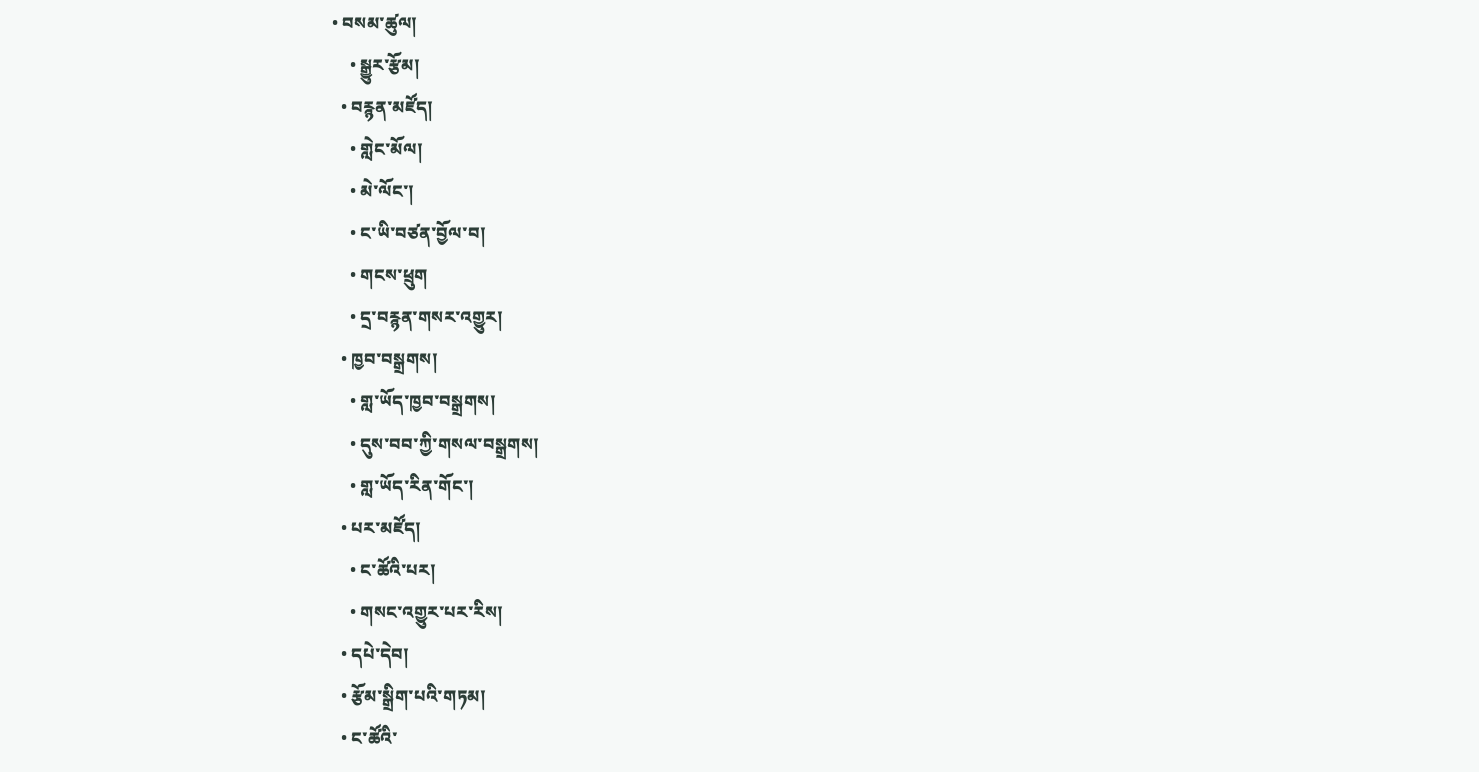• བསམ་ཚུལ།
    • སྒྱུར་རྩོམ།
  • བརྙན་མཛོད།
    • གླེང་མོལ།
    • མེ་ལོང་།
    • ང་ཡི་བཙན་བྱོལ་བ།
    • གངས་ཕྲུག
    • དྲ་བརྙན་གསར་འགྱུར།
  • ཁྱབ་བསྒྲགས།
    • གླ་ཡོད་ཁྱབ་བསྒྲགས།
    • དུས་བབ་ཀྱི་གསལ་བསྒྲགས།
    • གླ་ཡོད་རིན་གོང་།
  • པར་མཛོད།
    • ང་ཚོའི་པར།
    • གསང་འགྱུར་པར་རིས།
  • དཔེ་དེབ།
  • རྩོམ་སྒྲིག་པའི་གཏམ།
  • ང་ཚོའི་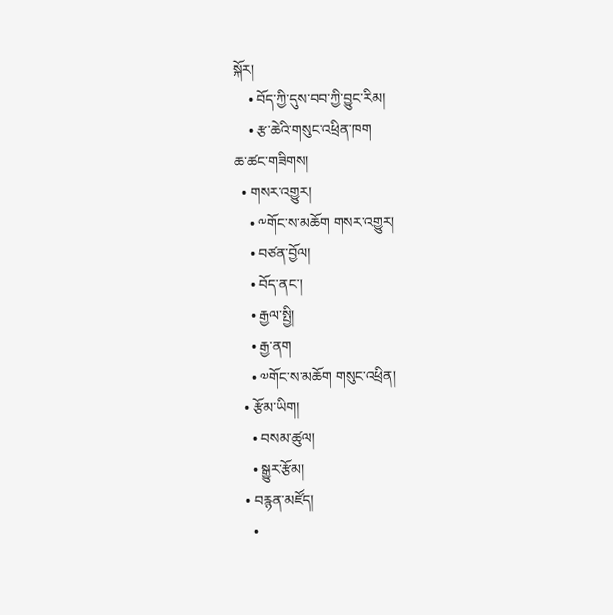སྐོར།
    • བོད་ཀྱི་དུས་བབ་ཀྱི་བྱུང་རིམ།
    • རྩ་ཆེའི་གསུང་འཕྲིན་ཁག
ཆ་ཚང་གཟིགས།
  • གསར་འགྱུར།
    • ༸གོང་ས་མཆོག གསར་འགྱུར།
    • བཙན་བྱོལ།
    • བོད་ནང་།
    • རྒྱལ་སྤྱི།
    • རྒྱ་ནག
    • ༧གོང་ས་མཆོག གསུང་འཕྲིན།
  • རྩོམ་ཡིག།
    • བསམ་ཚུལ།
    • སྒྱུར་རྩོམ།
  • བརྙན་མཛོད།
    •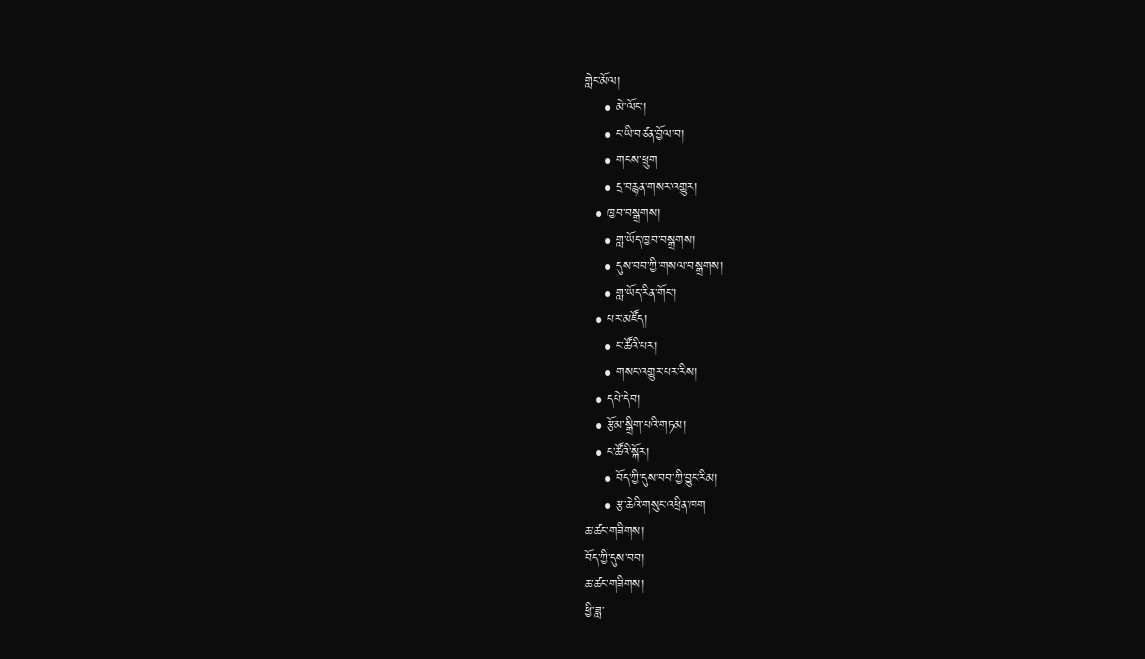གླེང་མོལ།
    • མེ་ལོང་།
    • ང་ཡི་བཙན་བྱོལ་བ།
    • གངས་ཕྲུག
    • དྲ་བརྙན་གསར་འགྱུར།
  • ཁྱབ་བསྒྲགས།
    • གླ་ཡོད་ཁྱབ་བསྒྲགས།
    • དུས་བབ་ཀྱི་གསལ་བསྒྲགས།
    • གླ་ཡོད་རིན་གོང་།
  • པར་མཛོད།
    • ང་ཚོའི་པར།
    • གསང་འགྱུར་པར་རིས།
  • དཔེ་དེབ།
  • རྩོམ་སྒྲིག་པའི་གཏམ།
  • ང་ཚོའི་སྐོར།
    • བོད་ཀྱི་དུས་བབ་ཀྱི་བྱུང་རིམ།
    • རྩ་ཆེའི་གསུང་འཕྲིན་ཁག
ཆ་ཚང་གཟིགས།
བོད་ཀྱི་དུས་བབ།
ཆ་ཚང་གཟིགས།
ཕྱི་ཟླ་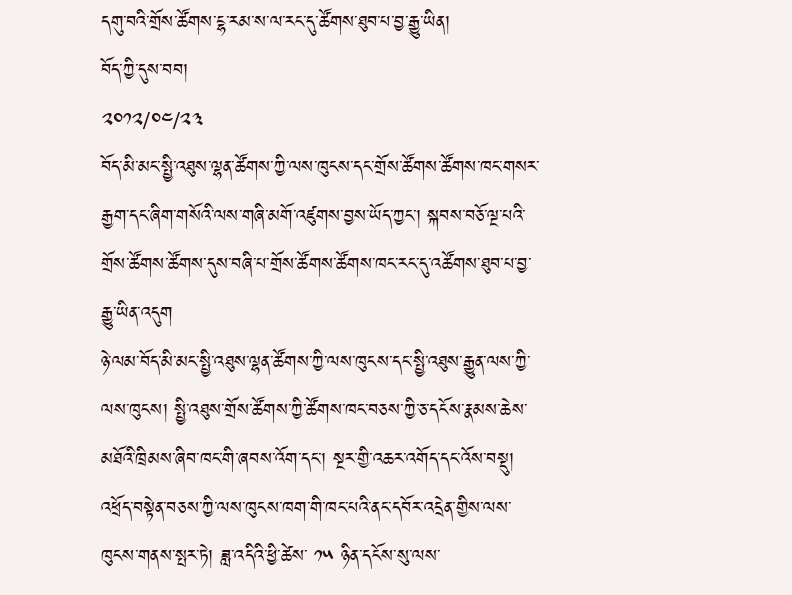དགུ་བའི་གྲོས་ཚོགས་ངྷ་རམ་ས་ལ་རང་དུ་ཚོགས་ཐུབ་པ་བྱ་རྒྱུ་ཡིན།
བོད་ཀྱི་དུས་བབ།
༢༠༡༢/༠༤/༢༣
བོད་མི་མང་སྤྱི་འཐུས་ལྷན་ཚོགས་ཀྱི་ལས་ཁུངས་དང་གྲོས་ཚོགས་ཚོགས་ཁང་གསར་རྒྱག་དང་ཞིག་གསོའི་ལས་གཞི་མགོ་འཛུགས་བྱས་ཡོད་ཀྱང་། སྐབས་བཅོ་ལྔ་པའི་གྲོས་ཚོགས་ཚོགས་དུས་བཞི་པ་གྲོས་ཚོགས་ཚོགས་ཁང་རང་དུ་འཚོགས་ཐུབ་པ་བྱ་རྒྱུ་ཡིན་འདུག
ཉེ་ལམ་བོད་མི་མང་སྤྱི་འཐུས་ལྷན་ཚོགས་ཀྱི་ལས་ཁུངས་དང་སྤྱི་འཐུས་རྒྱུན་ལས་ཀྱི་ལས་ཁུངས། སྤྱི་འཐུས་གྲོས་ཚོགས་ཀྱི་ཚོགས་ཁང་བཅས་ཀྱི་ཅ་དངོས་རྣམས་ཆེས་མཐོའི་ཁྲིམས་ཞིབ་ཁང་གི་ཞབས་འོག་དང་། སྔར་གྱི་འཆར་འགོད་དང་འོས་བསྡུ། འཕྲོད་བསྟེན་བཅས་ཀྱི་ལས་ཁུངས་ཁག་གི་ཁང་པའི་ནང་དབོར་འདྲེན་གྱིས་ལས་ཁུངས་གནས་སྤར་ཏེ། ཟླ་འདིའི་ཕྱི་ཚེས་ ༡༥ ཉིན་དངོས་སུ་ལས་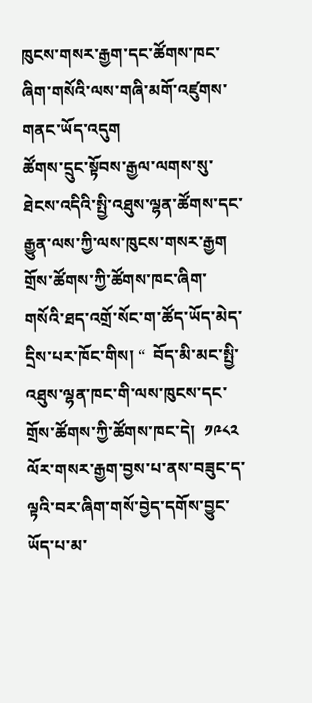ཁུངས་གསར་རྒྱག་དང་ཚོགས་ཁང་ཞིག་གསོའི་ལས་གཞི་མགོ་འཛུགས་གནང་ཡོད་འདུག
ཚོགས་དྲུང་སྟོབས་རྒྱལ་ལགས་སུ་ཐེངས་འདིའི་སྤྱི་འཐུས་ལྷན་ཚོགས་དང་རྒྱུན་ལས་ཀྱི་ལས་ཁུངས་གསར་རྒྱག  གྲོས་ཚོགས་ཀྱི་ཚོགས་ཁང་ཞིག་གསོའི་ཐད་འགྲོ་སོང་ག་ཚོད་ཡོད་མེད་དྲིས་པར་ཁོང་གིས། “  བོད་མི་མང་སྤྱི་འཐུས་ལྷན་ཁང་གི་ལས་ཁུངས་དང་གྲོས་ཚོགས་ཀྱི་ཚོགས་ཁང་དེ།  ༡༩༨༢ ལོར་གསར་རྒྱག་བྱས་པ་ནས་བཟུང་ད་ལྟའི་བར་ཞིག་གསོ་བྱེད་དགོས་བྱུང་ཡོད་པ་མ་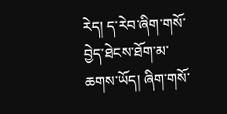རེད། ད་རེབ་ཞིག་གསོ་བྱེད་ཐེངས་ཐོག་མ་ཆགས་ཡོད། ཞིག་གསོ་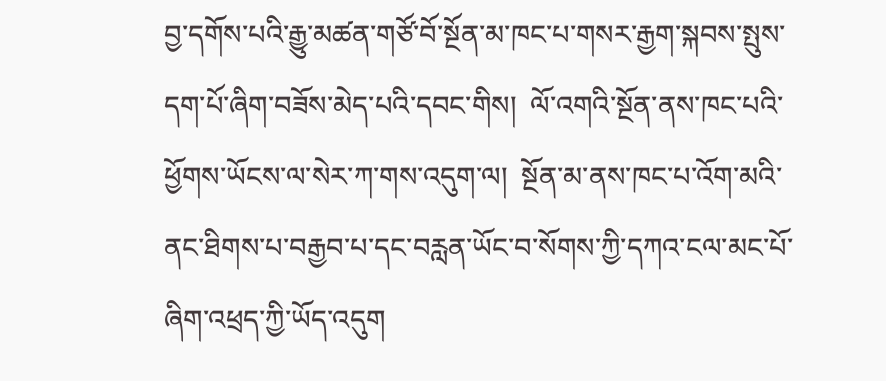བྱ་དགོས་པའི་རྒྱུ་མཚན་གཙོ་བོ་སྔོན་མ་ཁང་པ་གསར་རྒྱག་སྐབས་སྤུས་དག་པོ་ཞིག་བཟོས་མེད་པའི་དབང་གིས།  ལོ་འགའི་སྔོན་ནས་ཁང་པའི་ཕྱོགས་ཡོངས་ལ་སེར་ཀ་གས་འདུག་ལ།  སྔོན་མ་ནས་ཁང་པ་འོག་མའི་ནང་ཐིགས་པ་བརྒྱབ་པ་དང་བརླན་ཡོང་བ་སོགས་ཀྱི་དཀའ་ངལ་མང་པོ་ཞིག་འཕྲད་ཀྱི་ཡོད་འདུག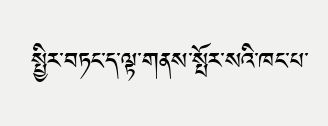སྤྱིར་བཏང་ད་ལྟ་གནས་སྤོར་སའི་ཁང་པ་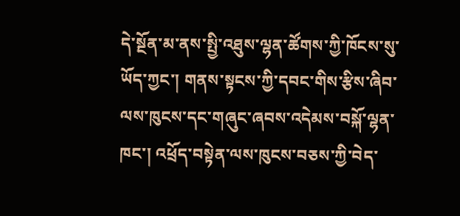དེ་སྔོན་མ་ནས་སྤྱི་འཐུས་ལྷན་ཚོགས་ཀྱི་ཁོངས་སུ་ཡོད་ཀྱང་། གནས་སྟངས་ཀྱི་དབང་གིས་རྩིས་ཞིབ་ལས་ཁུངས་དང་གཞུང་ཞབས་འདེམས་བསྐོ་ལྷན་ཁང་། འཕྲོད་བསྟེན་ལས་ཁུངས་བཅས་ཀྱི་བེད་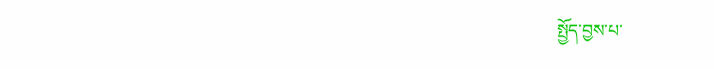སྤྱོད་བྱས་པ་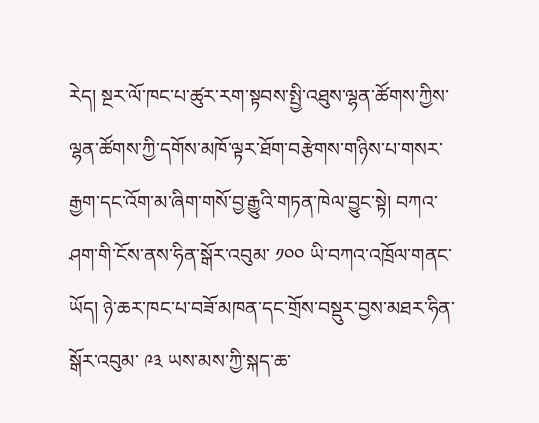རེད། སྔར་ལོ་ཁང་པ་ཚུར་རག་སྟབས་སྤྱི་འཐུས་ལྷན་ཚོགས་ཀྱིས་ལྷན་ཚོགས་ཀྱི་དགོས་མཁོ་ལྟར་ཐོག་བརྩེགས་གཉིས་པ་གསར་རྒྱག་དང་འོག་མ་ཞིག་གསོ་བྱ་རྒྱུའི་གཏན་ཁེལ་བྱུང་སྟེ། བཀའ་ཤག་གི་ངོས་ནས་ཧིན་སྒོར་འབུམ་ ༡༠༠ ཡི་བཀའ་འཁྲོལ་གནང་ཡོད། ཉེ་ཆར་ཁང་པ་བཟོ་མཁན་དང་གྲོས་བསྡུར་བྱས་མཐར་ཧིན་སྒོར་འབུམ་ ༩༣ ཡས་མས་ཀྱི་སྐད་ཆ་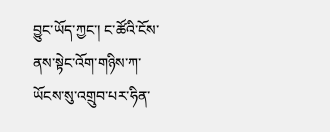བྱུང་ཡོད་ཀྱང་། ང་ཚོའི་ངོས་ནས་སྟེང་འོག་གཉིས་ཀ་ཡོངས་སུ་འགྲུབ་པར་ཧིན་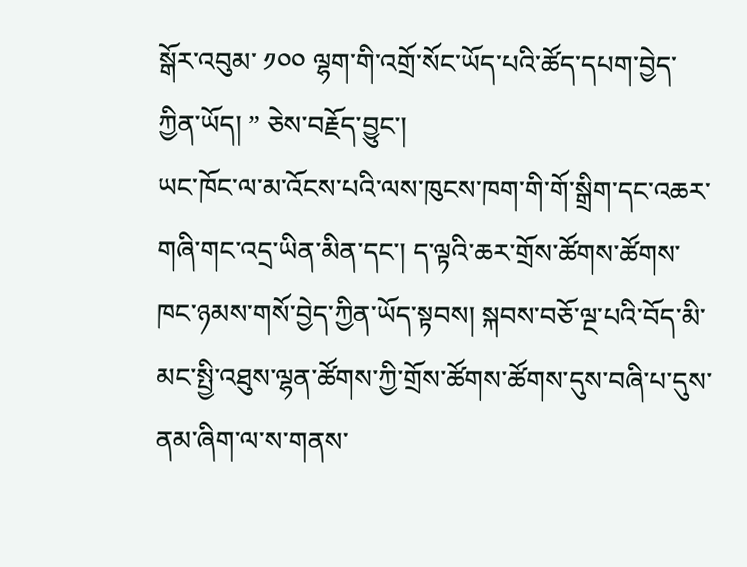སྒོར་འབུམ་ ༡༠༠ ལྷག་གི་འགྲོ་སོང་ཡོད་པའི་ཚོད་དཔག་བྱེད་ཀྱིན་ཡོད། ” ཅེས་བརྗོད་བྱུང་།
ཡང་ཁོང་ལ་མ་འོངས་པའི་ལས་ཁུངས་ཁག་གི་གོ་སྒྲིག་དང་འཆར་གཞི་གང་འདྲ་ཡིན་མིན་དང་། ད་ལྟའི་ཆར་གྲོས་ཚོགས་ཚོགས་ཁང་ཉམས་གསོ་བྱེད་ཀྱིན་ཡོད་སྟབས། སྐབས་བཅོ་ལྔ་པའི་བོད་མི་མང་སྤྱི་འཐུས་ལྷན་ཚོགས་ཀྱི་གྲོས་ཚོགས་ཚོགས་དུས་བཞི་པ་དུས་ནམ་ཞིག་ལ་ས་གནས་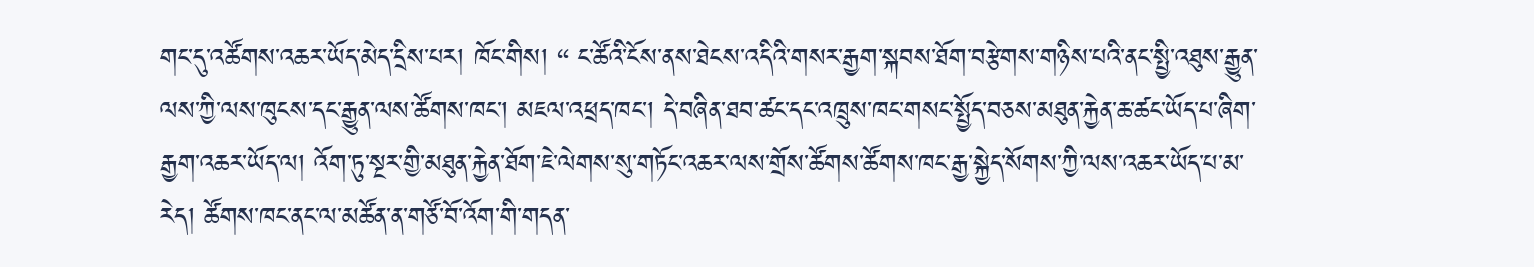གང་དུ་འཚོགས་འཆར་ཡོད་མེད་དྲིས་པར། ཁོང་གིས། “ ང་ཚོའི་ངོས་ནས་ཐེངས་འདིའི་གསར་རྒྱག་སྐབས་ཐོག་བརྩེགས་གཉིས་པའི་ནང་སྤྱི་འཐུས་རྒྱུན་ལས་ཀྱི་ལས་ཁུངས་དང་རྒྱུན་ལས་ཚོགས་ཁང་། མཇལ་འཕྲད་ཁང་། དེ་བཞིན་ཐབ་ཚང་དང་འཁྲུས་ཁང་གསང་སྤྱོད་བཅས་མཐུན་རྐྱེན་ཆ་ཚང་ཡོད་པ་ཞིག་རྒྱག་འཆར་ཡོད་ལ། འོག་ཏུ་སྔར་གྱི་མཐུན་རྐྱེན་ཐོག་ཇེ་ལེགས་སུ་གཏོང་འཆར་ལས་གྲོས་ཚོགས་ཚོགས་ཁང་རྒྱ་སྐྱེད་སོགས་ཀྱི་ལས་འཆར་ཡོད་པ་མ་རེད། ཚོགས་ཁང་ནང་ལ་མཚོན་ན་གཙོ་བོ་འོག་གི་གདན་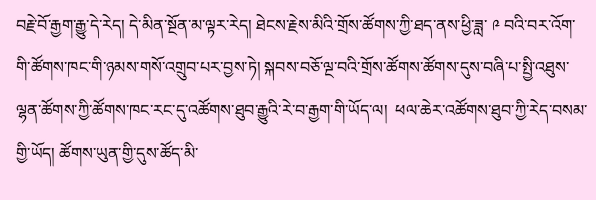བརྗེ་བོ་རྒྱག་རྒྱུ་དེ་རེད། དེ་མིན་སྔོན་མ་ལྟར་རེད། ཐེངས་རྗེས་མིའི་གྲོས་ཚོགས་ཀྱི་ཐད་ནས་ཕྱི་ཟླ་ ༩ བའི་བར་འོག་གི་ཚོགས་ཁང་གི་ཉམས་གསོ་འགྲུབ་པར་བྱས་ཏེ། སྐབས་བཅོ་ལྔ་བའི་གྲོས་ཚོགས་ཚོགས་དུས་བཞི་པ་སྤྱི་འཐུས་ལྷན་ཚོགས་ཀྱི་ཚོགས་ཁང་རང་དུ་འཚོགས་ཐུབ་རྒྱུའི་རེ་བ་རྒྱག་གི་ཡོད་ལ།  ཕལ་ཆེར་འཚོགས་ཐུབ་ཀྱི་རེད་བསམ་གྱི་ཡོད། ཚོགས་ཡུན་གྱི་དུས་ཚོད་མི་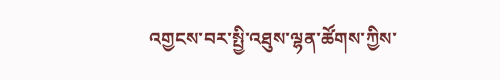འགྱངས་བར་སྤྱི་འཐུས་ལྷན་ཚོགས་ཀྱིས་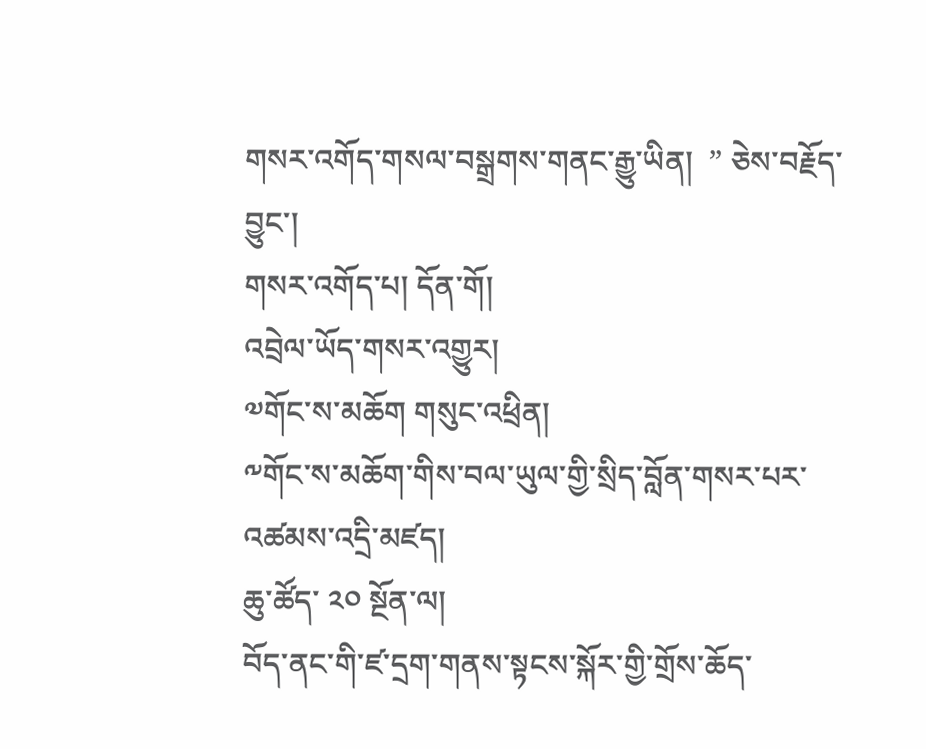གསར་འགོད་གསལ་བསྒྲགས་གནང་རྒྱུ་ཡིན།  ” ཅེས་བརྗོད་བྱུང་།
གསར་འགོད་པ། དོན་གོ།
འབྲེལ་ཡོད་གསར་འགྱུར།
༧གོང་ས་མཆོག གསུང་འཕྲིན།
༸གོང་ས་མཆོག་གིས་བལ་ཡུལ་གྱི་སྲིད་བློན་གསར་པར་འཚམས་འདྲི་མཛད།
ཆུ་ཚོད་ ༢༠ སྔོན་ལ།
བོད་ནང་གི་ཛ་དྲག་གནས་སྟངས་སྐོར་གྱི་གྲོས་ཆོད་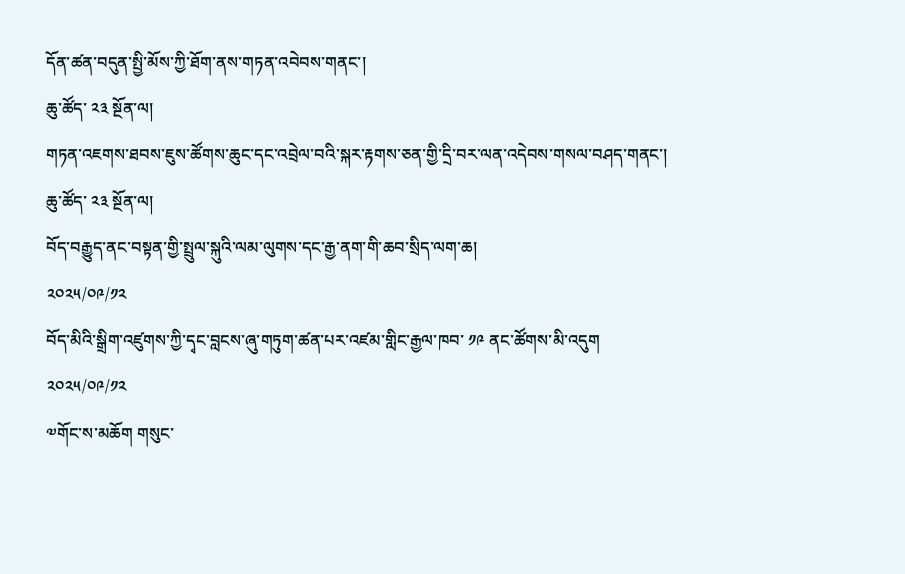དོན་ཚན་བདུན་སྤྱི་མོས་ཀྱི་ཐོག་ནས་གཏན་འབེབས་གནང་།
ཆུ་ཚོད་ ༢༣ སྔོན་ལ།
གཏན་འཇགས་ཐབས་ཇུས་ཚོགས་ཆུང་དང་འབྲེལ་བའི་སྐར་རྟགས་ཅན་གྱི་དྲི་བར་ལན་འདེབས་གསལ་བཤད་གནང་།
ཆུ་ཚོད་ ༢༣ སྔོན་ལ།
བོད་བརྒྱུད་ནང་བསྟན་གྱི་སྤྲུལ་སྐུའི་ལམ་ལུགས་དང་རྒྱ་ནག་གི་ཆབ་སྲིད་ལག་ཆ།
༢༠༢༥/༠༩/༡༢
བོད་མིའི་སྒྲིག་འཛུགས་ཀྱི་དྭང་བླངས་ཞུ་གཏུག་ཚན་པར་འཛམ་གླིང་རྒྱལ་ཁབ་ ༡༩ ནང་ཚོགས་མི་འདུག
༢༠༢༥/༠༩/༡༢
༧གོང་ས་མཆོག གསུང་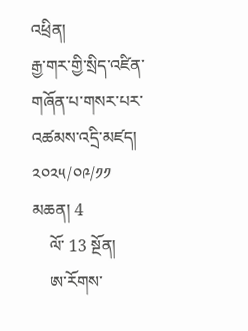འཕྲིན།
རྒྱ་གར་གྱི་སྲིད་འཛིན་གཞོན་པ་གསར་པར་འཚམས་འདྲི་མཛད།
༢༠༢༥/༠༩/༡༡
མཆན། 4
    ལོ་ 13 སྔོན།
    ཨ་རོགས་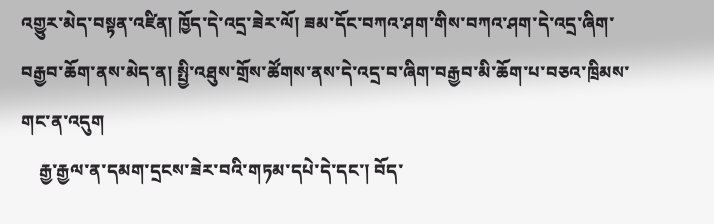འགྱུར་མེད་བསྟན་འཛིན། ཁྱོད་དེ་འདྲ་ཟེར་ལོ། ཟམ་དོང་བཀའ་ཤག་གིས་བཀའ་ཤག་དེ་འདྲ་ཞིག་བརྒྱབ་ཆོག་ནས་མེད་ན། སྤྱི་འཐུས་གྲོས་ཚོགས་ནས་དེ་འདྲ་བ་ཞིག་བརྒྱབ་མི་ཆོག་པ་བཅའ་ཁྲིམས་གང་ན་འདུག
    རྒྱ་རྒྱལ་ན་དམག་དྲངས་ཟེར་བའི་གཏམ་དཔེ་དེ་དང་། བོད་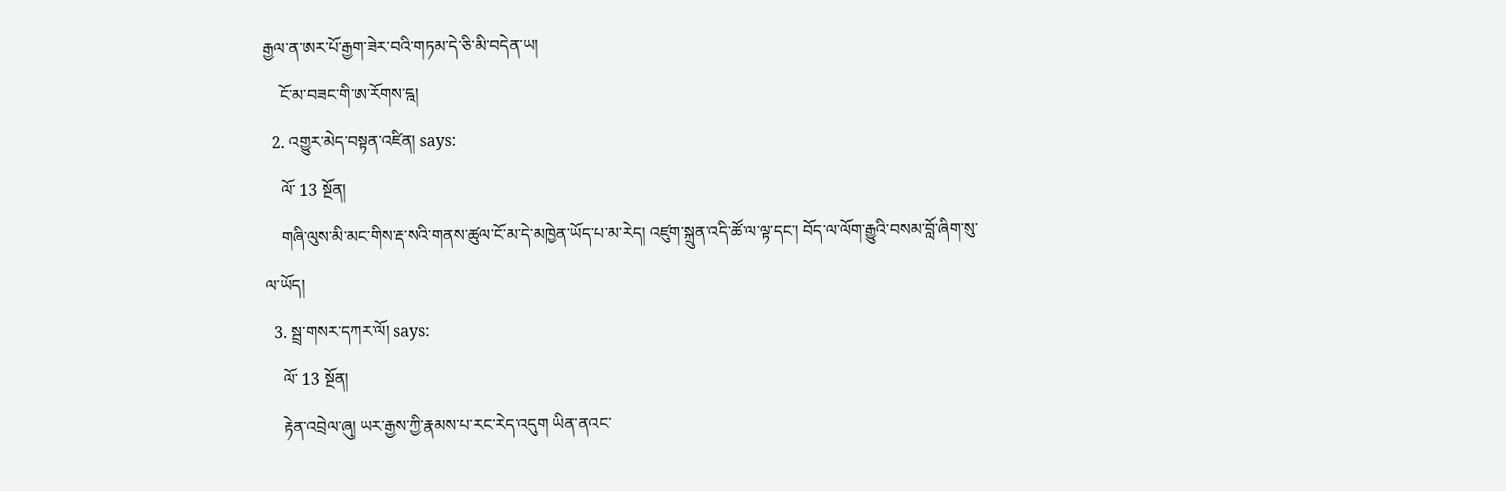རྒྱལ་ན་ཨར་པོ་རྒྱག་ཟེར་བའི་གཏམ་དེ་ཅི་མི་བདེན་ཡ།
    ངོ་མ་བཟང་གི་ཨ་རོགས་དྰ།
  2. འགྱུར་མེད་བསྟན་འཛིན། says:
    ལོ་ 13 སྔོན།
    གཞི་ལུས་མི་མང་གིས་རྡ་སའི་གནས་ཚུལ་ངོ་མ་དེ་མཁྱེན་ཡོད་པ་མ་རེད། འཛུག་སྐྲུན་འདི་ཚོ་ལ་ལྟ་དང་། བོད་ལ་ལོག་རྒྱུའི་བསམ་བློ་ཞིག་སུ་ལ་ཡོད།
  3. སྦྲ་གསར་དཀར་ལོ། says:
    ལོ་ 13 སྔོན།
    རྟེན་འབྲེལ་ཞུ། ཡར་རྒྱས་ཀྱི་རྣམས་པ་རང་རེད་འདུག ཡིན་ནའང་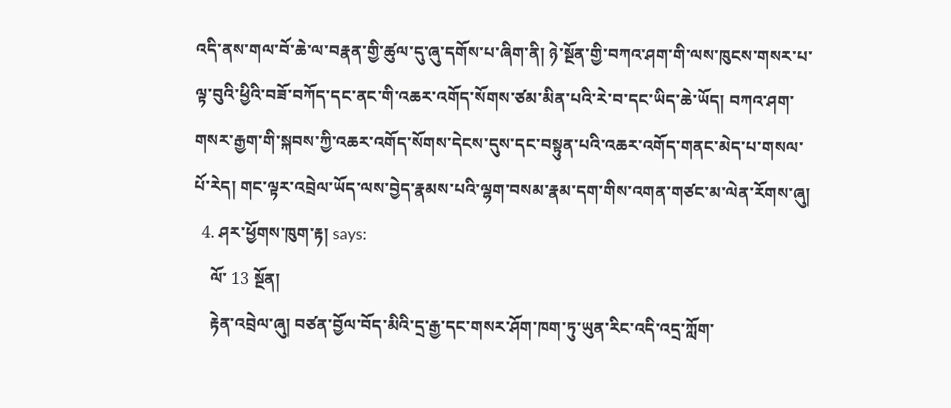འདི་ནས་གལ་བོ་ཆེ་ལ་བརྣན་གྱི་ཚུལ་དུ་ཞུ་དགོས་པ་ཞིག་ནི། ཉེ་སྔོན་གྱི་བཀའ་ཤག་གི་ལས་ཁུངས་གསར་པ་ལྟ་བུའི་ཕྱིའི་བཟོ་བཀོད་དང་ནང་གི་འཆར་འགོད་སོགས་ཙམ་མིན་པའི་རེ་བ་དང་ཡིད་ཆེ་ཡོད། བཀའ་ཤག་གསར་རྒྱག་གི་སྐབས་ཀྱི་འཆར་འགོད་སོགས་དེངས་དུས་དང་བསྟུན་པའི་འཆར་འགོད་གནང་མེད་པ་གསལ་པོ་རེད། གང་ལྟར་འབྲེལ་ཡོད་ལས་བྱེད་རྣམས་པའི་ལྷག་བསམ་རྣམ་དག་གིས་འགན་གཙང་མ་ལེན་རོགས་ཞུ།
  4. ཤར་ཕྱོགས་ཁུག་རྟ། says:
    ལོ་ 13 སྔོན།
    རྟེན་འབྲེལ་ཞུ། བཙན་བྱོལ་བོད་མིའི་དྲ་རྒྱ་དང་གསར་ཤོག་ཁག་ཏུ་ཡུན་རིང་འདི་འདྲ་ཀློག་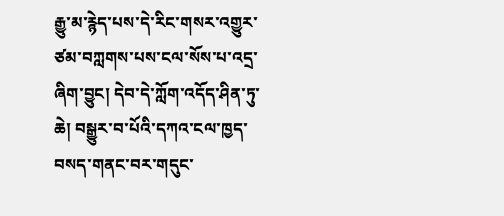རྒྱུ་མ་རྙེད་པས་དེ་རིང་གསར་འགྱུར་ཙམ་བཀླགས་པས་ངལ་སོས་པ་འདྲ་ཞིག་བྱུང། དེབ་དེ་ཀློག་འདོད་ཤིན་ཏུ་ཆེ། བསྒྱུར་བ་པོའི་དཀའ་ངལ་ཁྱད་བསད་གནང་བར་གདུང་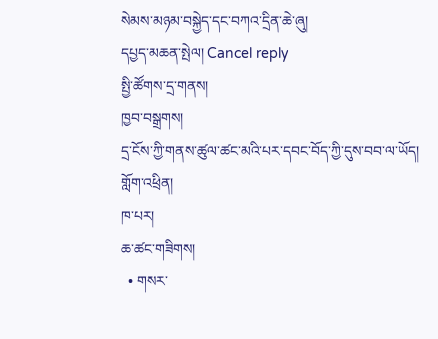སེམས་མཉམ་བསྐྱེད་དང་བཀའ་དྲིན་ཆེ་ཞུ།
དཔྱད་མཆན་སྤེལ། Cancel reply
སྤྱི་ཚོགས་དྲ་གནས།
ཁྱབ་བསྒྲགས།
དྲ་ངོས་ཀྱི་གནས་ཚུལ་ཚང་མའི་པར་དབང་བོད་ཀྱི་དུས་བབ་ལ་ཡོད།
གློག་འཕྲིན།
ཁ་པར།
ཆ་ཚང་གཟིགས།
  • གསར་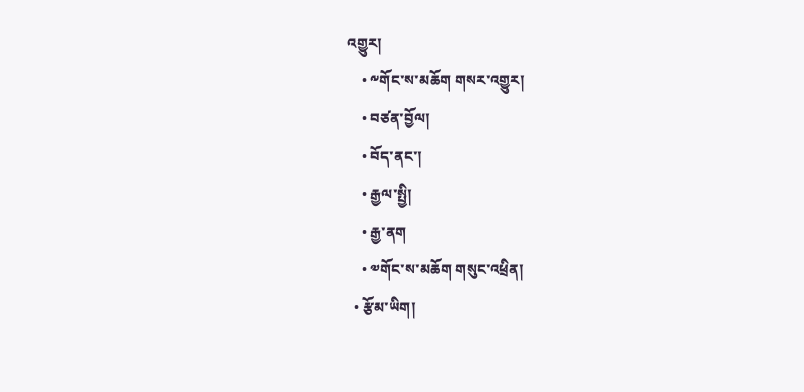འགྱུར།
    • ༸གོང་ས་མཆོག གསར་འགྱུར།
    • བཙན་བྱོལ།
    • བོད་ནང་།
    • རྒྱལ་སྤྱི།
    • རྒྱ་ནག
    • ༧གོང་ས་མཆོག གསུང་འཕྲིན།
  • རྩོམ་ཡིག།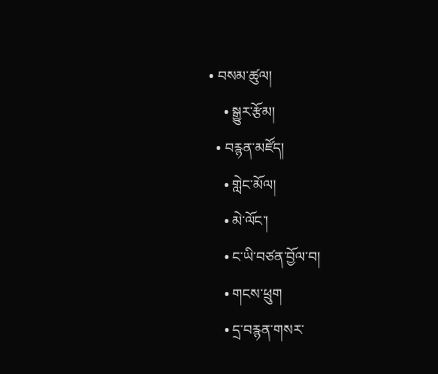• བསམ་ཚུལ།
    • སྒྱུར་རྩོམ།
  • བརྙན་མཛོད།
    • གླེང་མོལ།
    • མེ་ལོང་།
    • ང་ཡི་བཙན་བྱོལ་བ།
    • གངས་ཕྲུག
    • དྲ་བརྙན་གསར་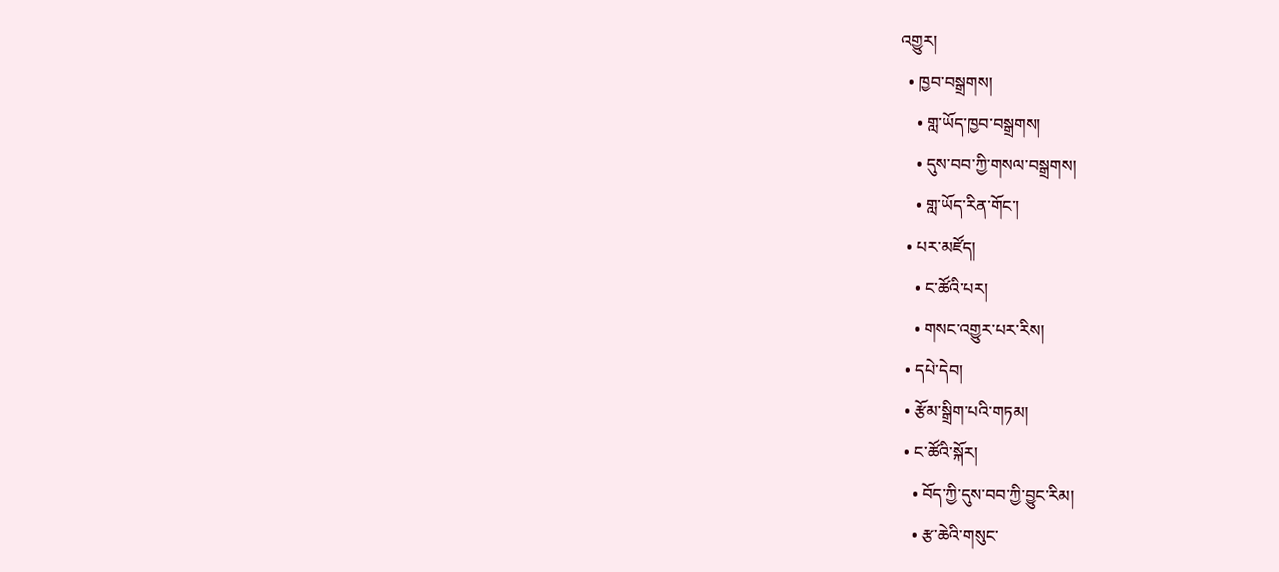འགྱུར།
  • ཁྱབ་བསྒྲགས།
    • གླ་ཡོད་ཁྱབ་བསྒྲགས།
    • དུས་བབ་ཀྱི་གསལ་བསྒྲགས།
    • གླ་ཡོད་རིན་གོང་།
  • པར་མཛོད།
    • ང་ཚོའི་པར།
    • གསང་འགྱུར་པར་རིས།
  • དཔེ་དེབ།
  • རྩོམ་སྒྲིག་པའི་གཏམ།
  • ང་ཚོའི་སྐོར།
    • བོད་ཀྱི་དུས་བབ་ཀྱི་བྱུང་རིམ།
    • རྩ་ཆེའི་གསུང་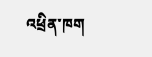འཕྲིན་ཁག